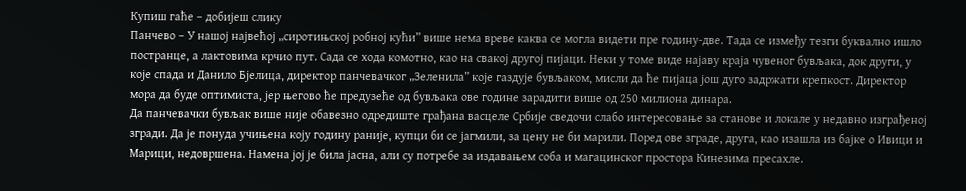Купиш гаће – добијеш слику
Панчево – У нашој највећој „сиротињској робној кући” више нема вреве каква се могла видети пре годину-две. Тада се између тезги буквално ишло постранце, а лактовима крчио пут. Сада се хода комотно, као на свакој другој пијаци. Неки у томе виде најаву краја чувеног бувљака, док други, у које спада и Данило Бјелица, директор панчевачког „Зеленила” које газдује бувљаком, мисли да ће пијаца још дуго задржати крепкост. Директор мора да буде оптимиста, јер његово ће предузеће од бувљака ове године зарадити више од 250 милиона динара.
Да панчевачки бувљак више није обавезно одредиште грађана васцеле Србије сведочи слабо интересовање за станове и локале у недавно изграђеној згради. Да је понуда учињена коју годину раније, купци би се јагмили, за цену не би марили. Поред ове зграде, друга, као изашла из бајке о Ивици и Марици, недовршена. Намена јој је била јасна, али су потребе за издавањем соба и магацинског простора Кинезима пресахле.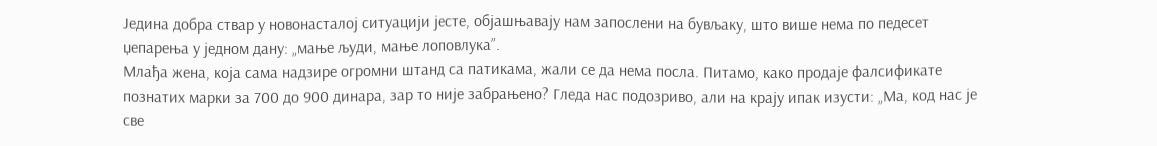Једина добра ствар у новонасталој ситуацији јесте, објашњавају нам запослени на бувљаку, што више нема по педесет џепарења у једном дану: „мање људи, мање лоповлука”.
Млађа жена, која сама надзире огромни штанд са патикама, жали се да нема посла. Питамо, како продаје фалсификате познатих марки за 700 до 900 динара, зар то није забрањено? Гледа нас подозриво, али на крају ипак изусти: „Ма, код нас је све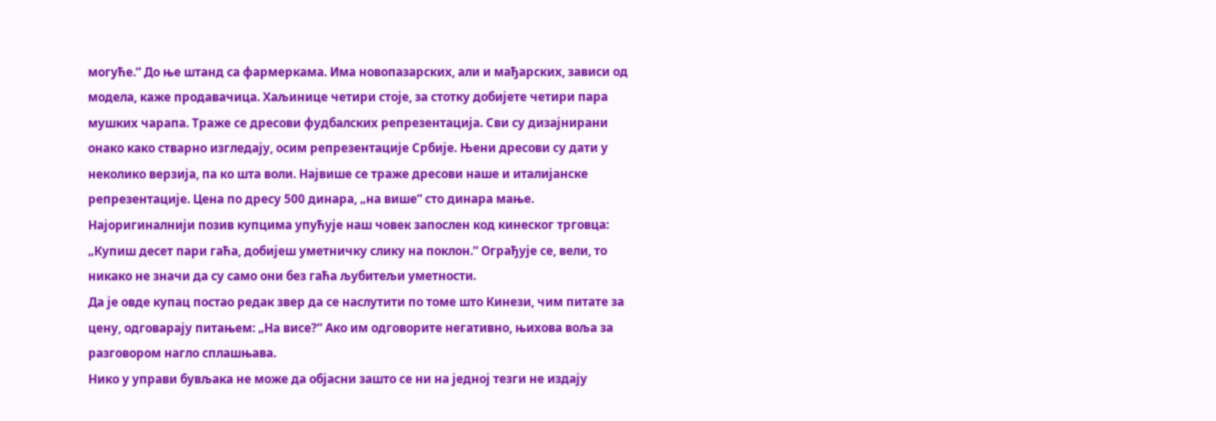могуће.” До ње штанд са фармеркама. Има новопазарских, али и мађарских, зависи од модела, каже продавачица. Хаљинице четири стоје, за стотку добијете четири пара мушких чарапа. Траже се дресови фудбалских репрезентација. Сви су дизајнирани онако како стварно изгледају, осим репрезентације Србије. Њени дресови су дати у неколико верзија, па ко шта воли. Највише се траже дресови наше и италијанске репрезентације. Цена по дресу 500 динара, „на више” сто динара мање. Најоригиналнији позив купцима упућује наш човек запослен код кинеског трговца: „Купиш десет пари гаћа, добијеш уметничку слику на поклон.” Ограђује се, вели, то никако не значи да су само они без гаћа љубитељи уметности.
Да је овде купац постао редак звер да се наслутити по томе што Кинези, чим питате за цену, одговарају питањем: „На висе?” Ако им одговорите негативно, њихова воља за разговором нагло сплашњава.
Нико у управи бувљака не може да објасни зашто се ни на једној тезги не издају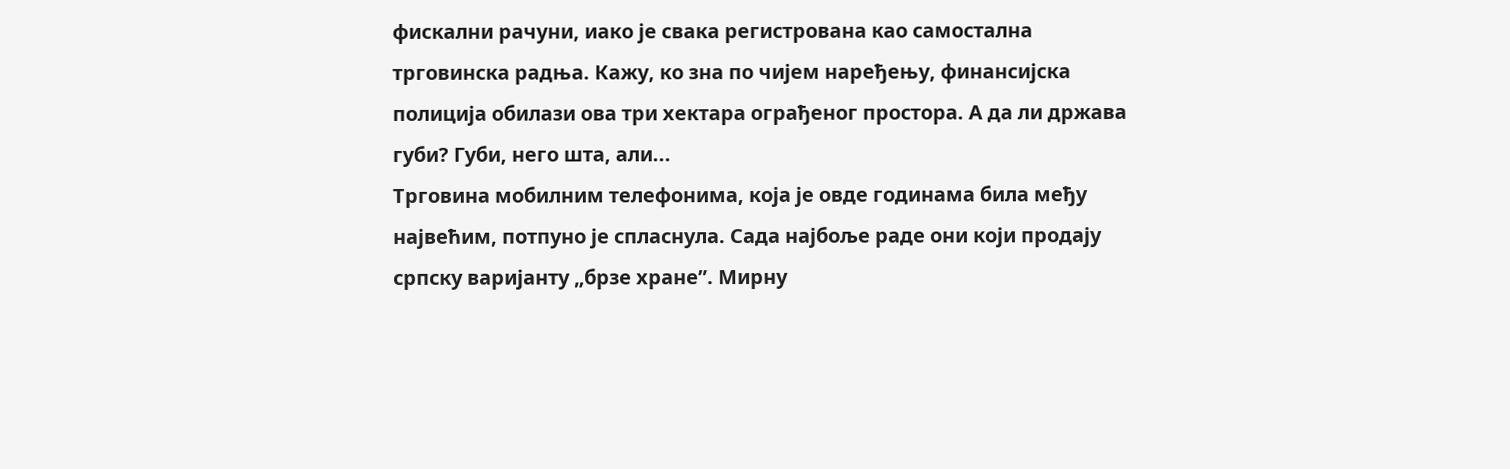фискални рачуни, иако је свака регистрована као самостална трговинска радња. Кажу, ко зна по чијем наређењу, финансијска полиција обилази ова три хектара ограђеног простора. А да ли држава губи? Губи, него шта, али...
Трговина мобилним телефонима, која је овде годинама била међу највећим, потпуно је спласнула. Сада најбоље раде они који продају српску варијанту „брзе хране”. Мирну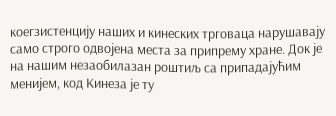коегзистенцију наших и кинеских трговаца нарушавају само строго одвојена места за припрему хране. Док је на нашим незаобилазан роштиљ са припадајућим менијем, код Кинеза је ту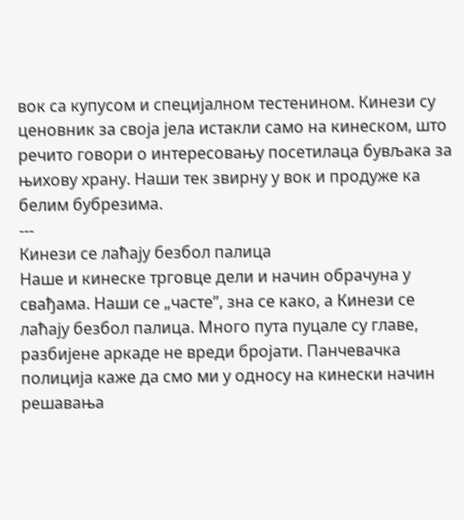вок са купусом и специјалном тестенином. Кинези су ценовник за своја јела истакли само на кинеском, што речито говори о интересовању посетилаца бувљака за њихову храну. Наши тек звирну у вок и продуже ка белим бубрезима.
---
Кинези се лаћају безбол палица
Наше и кинеске трговце дели и начин обрачуна у свађама. Наши се „часте”, зна се како, а Кинези се лаћају безбол палица. Много пута пуцале су главе, разбијене аркаде не вреди бројати. Панчевачка полиција каже да смо ми у односу на кинески начин решавања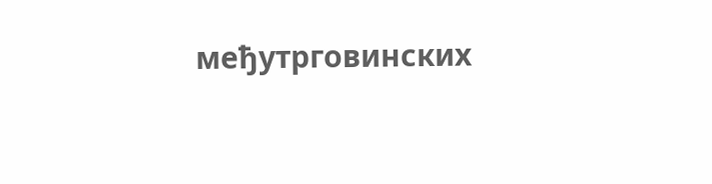међутрговинских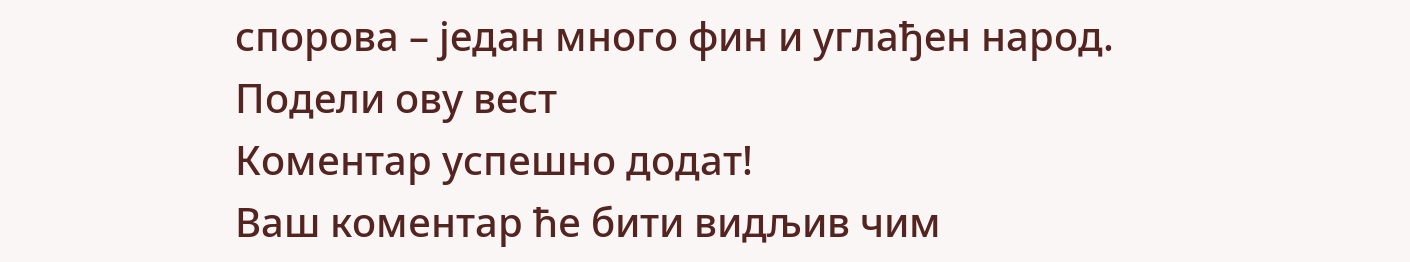спорова – један много фин и углађен народ.
Подели ову вест
Комeнтар успeшно додат!
Ваш комeнтар ћe бити видљив чим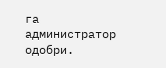га администратор одобри.